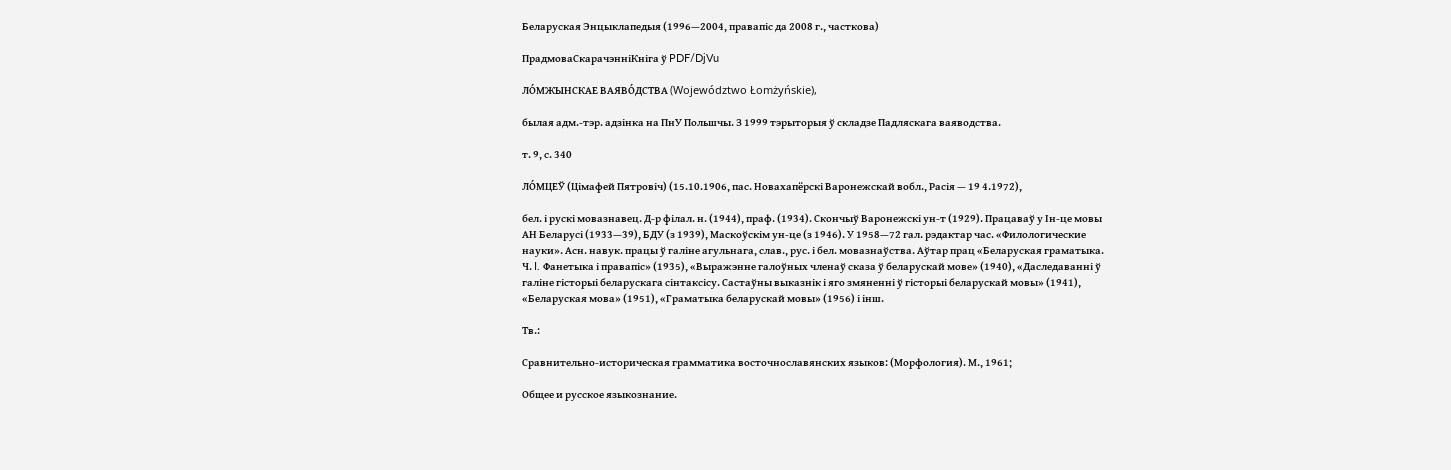Беларуская Энцыклапедыя (1996—2004, правапіс да 2008 г., часткова)

ПрадмоваСкарачэнніКніга ў PDF/DjVu

ЛО́МЖЫНСКАЕ ВАЯВО́ДСТВА (Województwo Łomżyńskie),

былая адм.-тэр. адзінка на ПнУ Польшчы. З 1999 тэрыторыя ў складзе Падляскага ваяводства.

т. 9, с. 340

ЛО́МЦЕЎ (Цімафей Пятровіч) (15.10.1906, пас. Новахапёрскі Варонежскай вобл., Расія — 19 4.1972),

бел. і рускі мовазнавец. Д-р філал. н. (1944), праф. (1934). Скончыў Варонежскі ун-т (1929). Працаваў у Ін-це мовы АН Беларусі (1933—39), БДУ (з 1939), Маскоўскім ун-це (з 1946). У 1958—72 гал. рэдактар час. «Филологические науки». Асн. навук. працы ў галіне агульнага, слав., рус. і бел. мовазнаўства. Аўтар прац «Беларуская граматыка. Ч. I. Фанетыка і правапіс» (1935), «Выражэнне галоўных членаў сказа ў беларускай мове» (1940), «Даследаванні ў галіне гісторыі беларускага сінтаксісу. Састаўны выказнік і яго змяненні ў гісторыі беларускай мовы» (1941), «Беларуская мова» (1951), «Граматыка беларускай мовы» (1956) і інш.

Тв.:

Сравнительно-историческая грамматика восточнославянских языков: (Морфология). М., 1961;

Общее и русское языкознание.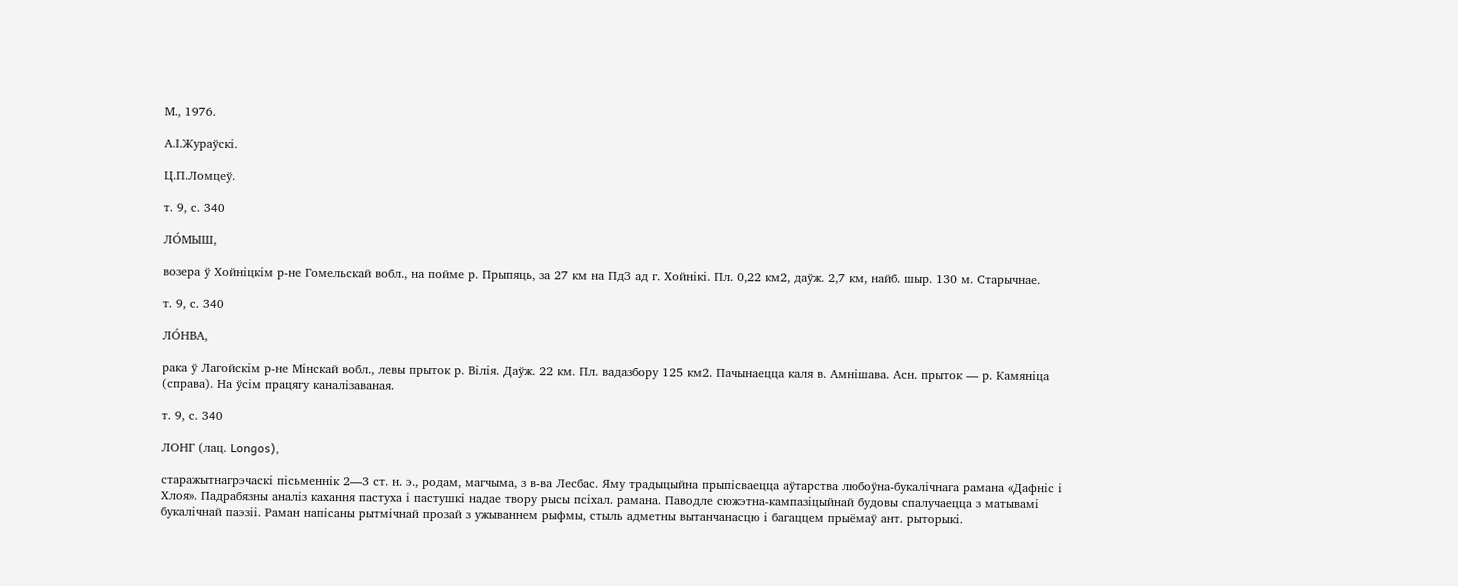М., 1976.

А.І.Жураўскі.

Ц.П.Ломцеў.

т. 9, с. 340

ЛО́МЫШ,

возера ў Хойніцкім р-не Гомельскай вобл., на пойме р. Прыпяць, за 27 км на ПдЗ ад г. Хойнікі. Пл. 0,22 км2, даўж. 2,7 км, найб. шыр. 130 м. Старычнае.

т. 9, с. 340

ЛО́НВА,

рака ў Лагойскім р-не Мінскай вобл., левы прыток р. Вілія. Даўж. 22 км. Пл. вадазбору 125 км2. Пачынаецца каля в. Амнішава. Асн. прыток — р. Камяніца (справа). На ўсім працягу каналізаваная.

т. 9, с. 340

ЛОНГ (лац. Longos),

старажытнагрэчаскі пісьменнік 2—3 ст. н. э., родам, магчыма, з в-ва Лесбас. Яму традыцыйна прыпісваецца аўтарства любоўна-букалічнага рамана «Дафніс і Хлоя». Падрабязны аналіз кахання пастуха і пастушкі надае твору рысы псіхал. рамана. Паводле сюжэтна-кампазіцыйнай будовы спалучаецца з матывамі букалічнай паэзіі. Раман напісаны рытмічнай прозай з ужываннем рыфмы, стыль адметны вытанчанасцю і багаццем прыёмаў ант. рыторыкі.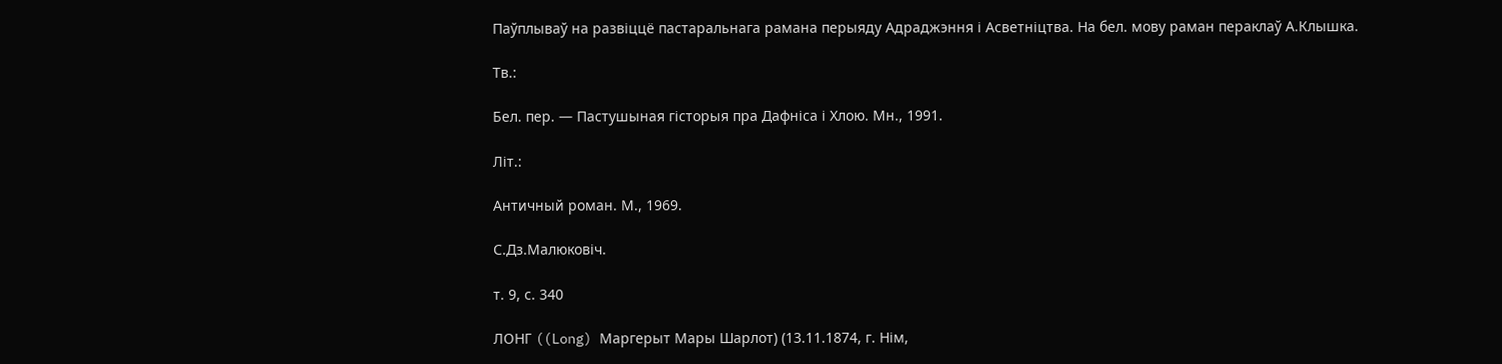Паўплываў на развіццё пастаральнага рамана перыяду Адраджэння і Асветніцтва. На бел. мову раман пераклаў А.Клышка.

Тв.:

Бел. пер. — Пастушыная гісторыя пра Дафніса і Хлою. Мн., 1991.

Літ.:

Античный роман. М., 1969.

С.Дз.Малюковіч.

т. 9, с. 340

ЛОНГ ((Long) Маргерыт Мары Шарлот) (13.11.1874, г. Нім,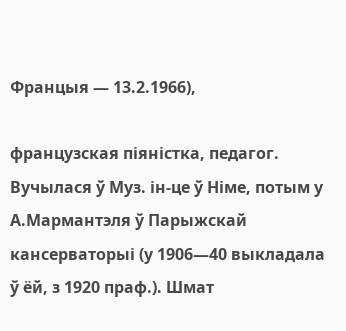Францыя — 13.2.1966),

французская піяністка, педагог. Вучылася ў Муз. ін-це ў Німе, потым у А.Мармантэля ў Парыжскай кансерваторыі (у 1906—40 выкладала ў ёй, з 1920 праф.). Шмат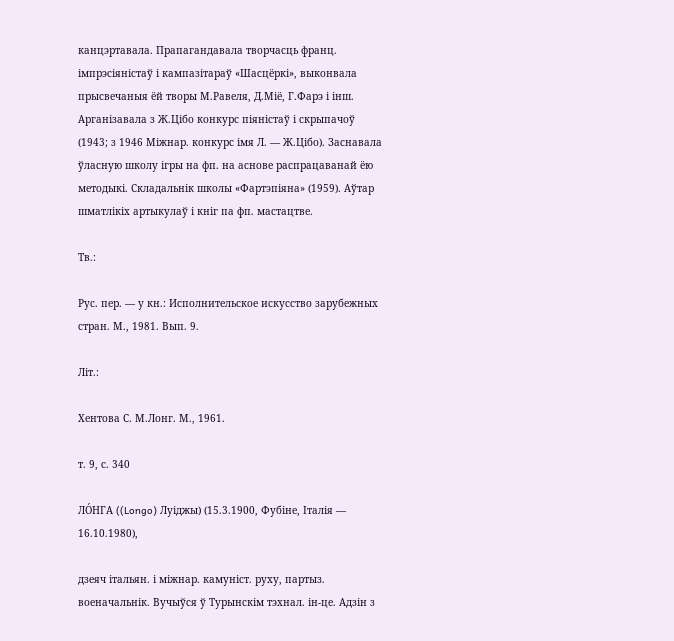канцэртавала. Прапагандавала творчасць франц. імпрэсіяністаў і кампазітараў «Шасцёркі», выконвала прысвечаныя ёй творы М.Равеля, Д.Міё, Г.Фарэ і інш. Арганізавала з Ж.Цібо конкурс піяністаў і скрыпачоў (1943; з 1946 Міжнар. конкурс імя Л. — Ж.Цібо). Заснавала ўласную школу ігры на фп. на аснове распрацаванай ёю методыкі. Складальнік школы «Фартэпіяна» (1959). Аўтар шматлікіх артыкулаў і кніг па фп. мастацтве.

Тв.:

Рус. пер. — у кн.: Исполнительское искусство зарубежных стран. М., 1981. Вып. 9.

Літ.:

Хентова С. М.Лонг. М., 1961.

т. 9, с. 340

ЛО́НГА ((Longo) Луіджы) (15.3.1900, Фубіне, Італія — 16.10.1980),

дзеяч італьян. і міжнар. камуніст. руху, партыз. военачальнік. Вучыўся ў Турынскім тэхнал. ін-це. Адзін з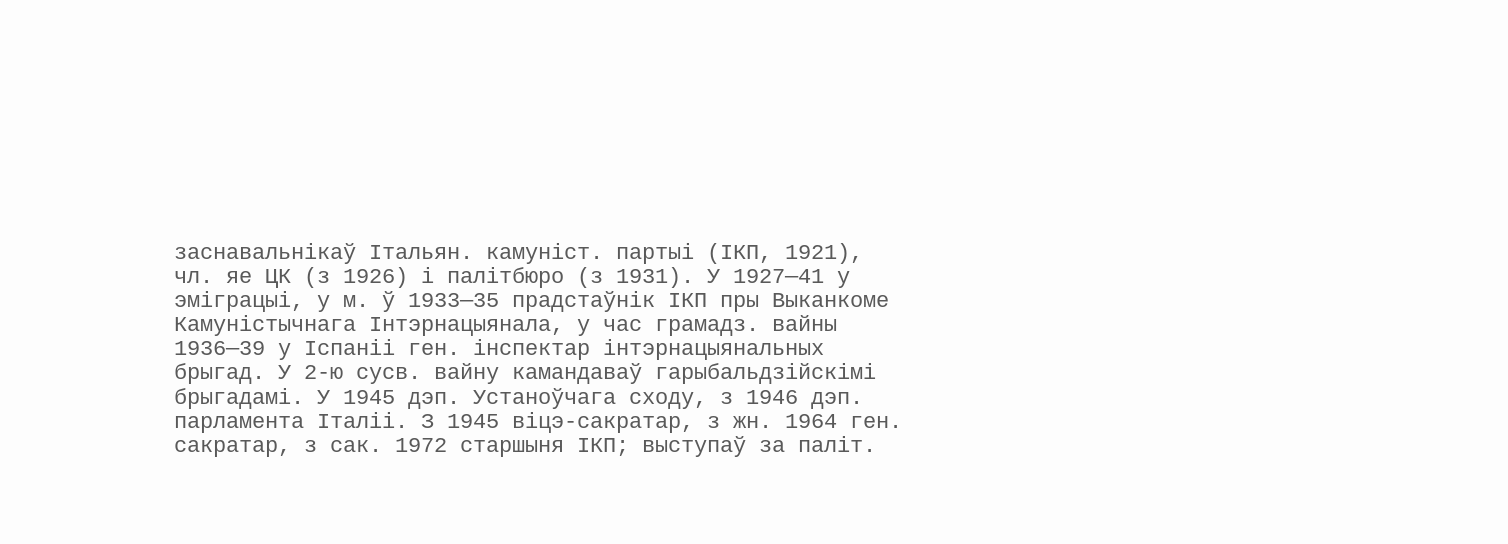заснавальнікаў Італьян. камуніст. партыі (ІКП, 1921), чл. яе ЦК (з 1926) і палітбюро (з 1931). У 1927—41 у эміграцыі, у м. ў 1933—35 прадстаўнік ІКП пры Выканкоме Камуністычнага Інтэрнацыянала, у час грамадз. вайны 1936—39 у Іспаніі ген. інспектар інтэрнацыянальных брыгад. У 2-ю сусв. вайну камандаваў гарыбальдзійскімі брыгадамі. У 1945 дэп. Устаноўчага сходу, з 1946 дэп. парламента Італіі. З 1945 віцэ-сакратар, з жн. 1964 ген. сакратар, з сак. 1972 старшыня ІКП; выступаў за паліт.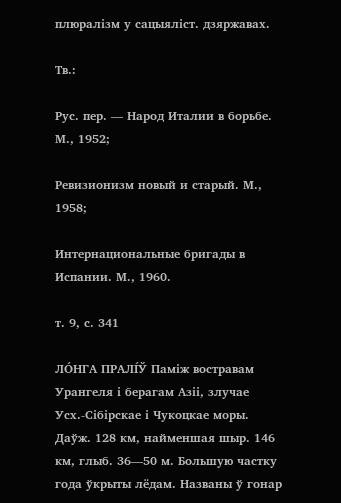плюралізм у сацыяліст. дзяржавах.

Тв.:

Рус. пер. — Народ Италии в борьбе. М., 1952;

Ревизионизм новый и старый. М., 1958;

Интернациональные бригады в Испании. М., 1960.

т. 9, с. 341

ЛО́НГА ПРАЛІ́Ў Паміж востравам Урангеля і берагам Азіі, злучае Усх.-Сібірскае і Чукоцкае моры. Даўж. 128 км, найменшая шыр. 146 км, глыб. 36—50 м. Большую частку года ўкрыты лёдам. Названы ў гонар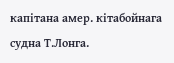капітана амер. кітабойнага судна Т.Лонга.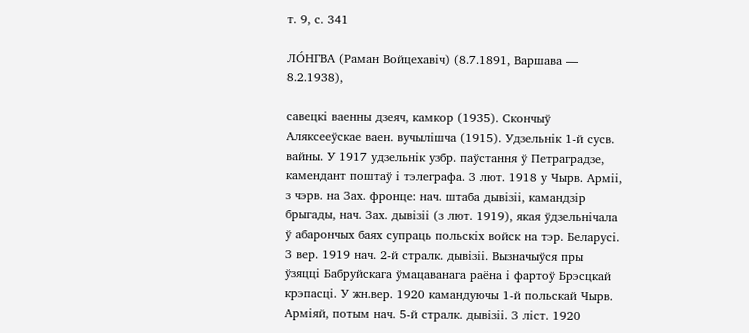т. 9, с. 341

ЛО́НГВА (Раман Войцехавіч) (8.7.1891, Варшава — 8.2.1938),

савецкі ваенны дзеяч, камкор (1935). Скончыў Аляксееўскае ваен. вучылішча (1915). Удзельнік 1-й сусв. вайны. У 1917 удзельнік узбр. паўстання ў Петраградзе, камендант поштаў і тэлеграфа. З лют. 1918 у Чырв. Арміі, з чэрв. на Зах. фронце: нач. штаба дывізіі, камандзір брыгады, нач. Зах. дывізіі (з лют. 1919), якая ўдзельнічала ў абарончых баях супраць польскіх войск на тэр. Беларусі. З вер. 1919 нач. 2-й стралк. дывізіі. Вызначыўся пры ўзяцці Бабруйскага ўмацаванага раёна і фартоў Брэсцкай крэпасці. У жн.вер. 1920 камандуючы 1-й польскай Чырв. Арміяй, потым нач. 5-й стралк. дывізіі. З ліст. 1920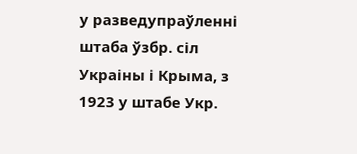у разведупраўленні штаба ўзбр. сіл Украіны і Крыма, з 1923 у штабе Укр.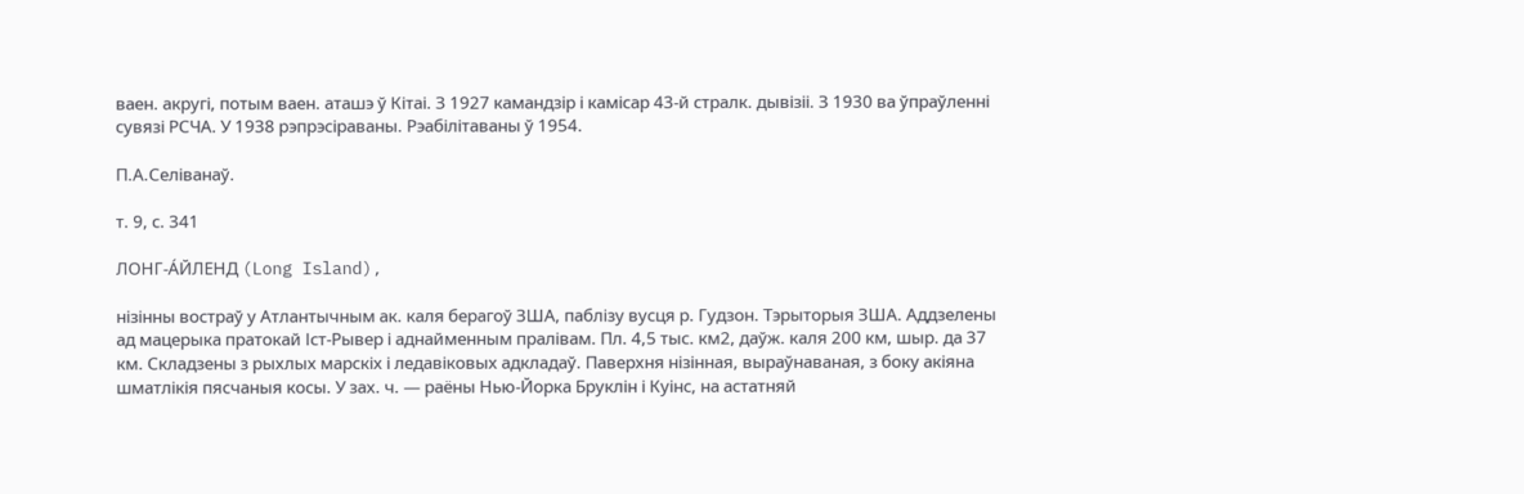ваен. акругі, потым ваен. аташэ ў Кітаі. З 1927 камандзір і камісар 43-й стралк. дывізіі. З 1930 ва ўпраўленні сувязі РСЧА. У 1938 рэпрэсіраваны. Рэабілітаваны ў 1954.

П.А.Селіванаў.

т. 9, с. 341

ЛОНГ-А́ЙЛЕНД (Long Island),

нізінны востраў у Атлантычным ак. каля берагоў ЗША, паблізу вусця р. Гудзон. Тэрыторыя ЗША. Аддзелены ад мацерыка пратокай Іст-Рывер і аднайменным пралівам. Пл. 4,5 тыс. км2, даўж. каля 200 км, шыр. да 37 км. Складзены з рыхлых марскіх і ледавіковых адкладаў. Паверхня нізінная, выраўнаваная, з боку акіяна шматлікія пясчаныя косы. У зах. ч. — раёны Нью-Йорка Бруклін і Куінс, на астатняй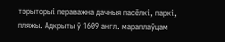тэрыторыі пераважна дачныя пасёлкі, паркі, пляжы. Адкрыты ў 1609 англ. мараплаўцам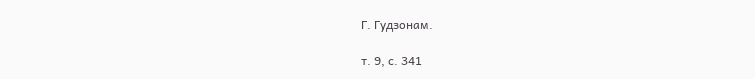Г. Гудзонам.

т. 9, с. 341